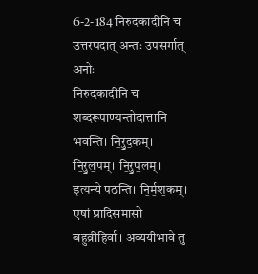6-2-184 निरुदकादीनि च उत्तरपदात् अन्तः उपसर्गात् अनोः
निरुदकादीनि च शब्दरूपाण्यन्तोदात्तानि भवन्ति। नि॒रु॒द॒कम्। नि॒रु॒ल॒पम्। नि॒रु॒प॒लम्। इत्यन्ये पठन्ति। नि॒र्म॒श॒कम्। एषां प्रादिसमासो बहुव्रीहिर्वा। अव्ययीभावे तु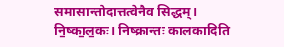समासान्तोदात्तत्वेनैव सिद्धम्। नि॒ष्का॒ल॒कः। निष्क्रान्तः कालकादिति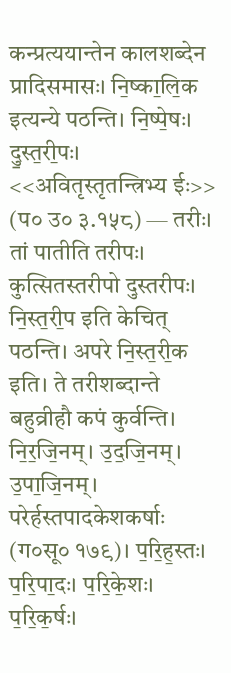कन्प्रत्ययान्तेन कालशब्देन प्रादिसमासः। नि॒ष्का॒लि॒क इत्यन्ये पठन्ति। नि॒ष्पे॒षः। दु॒स्त॒री॒पः। <<अवितृस्तृतन्त्रिभ्य ईः>> (प० उ० ३.१५८) — तरीः। तां पातीति तरीपः। कुत्सितस्तरीपो दुस्तरीपः। नि॒स्त॒री॒प इति केचित् पठन्ति। अपरे नि॒स्त॒री॒क इति। ते तरीशब्दान्ते बहुव्रीहौ कपं कुर्वन्ति। नि॒र॒जि॒नम्। उ॒द॒जि॒नम्। उ॒पा॒जि॒नम्। परेर्हस्तपादकेशकर्षाः (ग०सू० १७९)। प॒रि॒ह॒स्तः। प॒रि॒पा॒दः। प॒रि॒के॒शः। प॒रि॒क॒र्षः।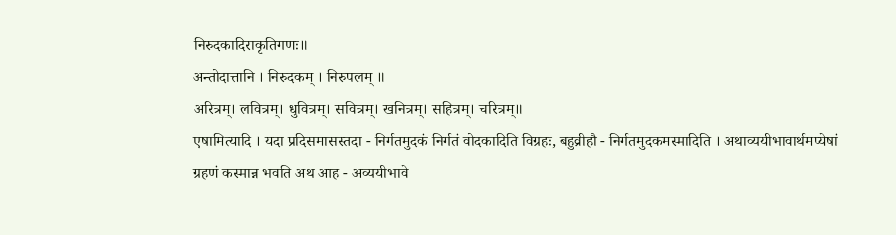निरुदकादिराकृतिगणः॥
अन्तोदात्तानि । निरुदकम् । निरुपलम् ॥
अरित्रम्। लवित्रम्। धुवित्रम्। सवित्रम्। खनित्रम्। सहित्रम्। चरित्रम्॥
एषामित्यादि । यदा प्रदिसमासस्तदा - निर्गतमुदकं निर्गतं वोदकादिति विग्रहः, बहुव्रीहौ - निर्गतमुदकमस्मादिति । अथाव्ययीभावार्थमप्येषां ग्रहणं कस्मान्न भवति अथ आह - अव्ययीभावे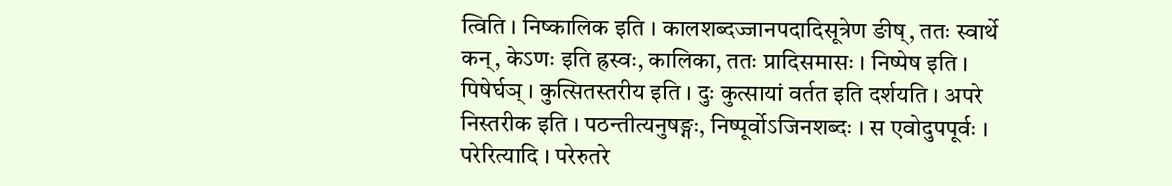त्विति । निष्कालिक इति । कालशब्दज्जानपदादिसूत्रेण ङीष्, ततः स्वार्थे कन्, केऽणः इति ह्रस्वः, कालिका, ततः प्रादिसमासः । निष्पेष इति । पिषेर्घञ् । कुत्सितस्तरीय इति । दुः कुत्सायां वर्तत इति दर्शयति । अपरे निस्तरीक इति । पठन्तीत्यनुषङ्गः, निष्पूर्वोऽजिनशब्दः । स एवोदुपपूर्वः । परेरित्यादि । परेरुतरे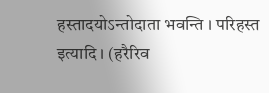हस्तादयोऽन्तोदाता भवन्ति । परिहस्त इत्यादि । (हरैरिव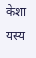केशा यस्य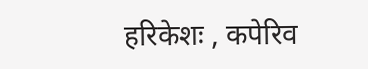हरिकेशः , कपेरिव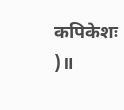कपिकेशः )॥